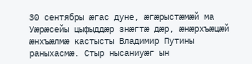30 сентябры æгас дуне, æгæрыстæмæй ма Уæрæсейы цыфыддæр знæгтæ дæр, æнæрхъæцæй æнхъæлмæ кастысты Владимир Путины раныхасмæ. Стыр нысаниуæг ын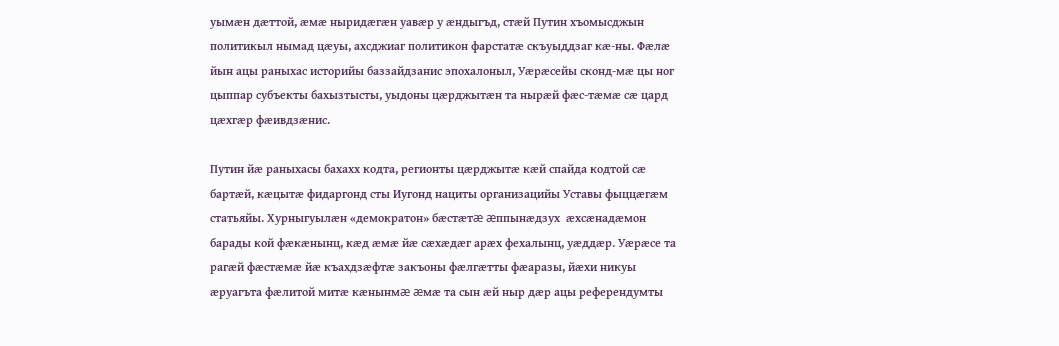уымæн дæттой, æмæ ныридæгæн уавæр у æндыгъд, стæй Путин хъомысджын политикыл нымад цæуы, ахсджиаг политикон фарстатæ скъуыддзаг кæ-ны. Фæлæ йын ацы раныхас историйы баззайдзанис эпохалоныл, Уæрæсейы сконд-мæ цы ног цыппар субъекты бахызтысты, уыдоны цæрджытæн та нырæй фæс-тæмæ сæ цард цæхгæр фæивдзæнис.

Путин йæ раныхасы бахахх кодта, регионты цæрджытæ кæй спайда кодтой сæ бартæй, кæцытæ фидаргонд сты Иугонд нациты организацийы Уставы фыццæгæм статьяйы. Хурныгуылæн «демократон» бæстæтæ æппынæдзух  æхсæнадæмон барады кой фæкæнынц, кæд æмæ йæ сæхæдæг арæх фехалынц, уæддæр. Уæрæсе та рагæй фæстæмæ йæ къахдзæфтæ закъоны фæлгæтты фæаразы, йæхи никуы æруагъта фæлитой митæ кæнынмæ æмæ та сын æй ныр дæр ацы референдумты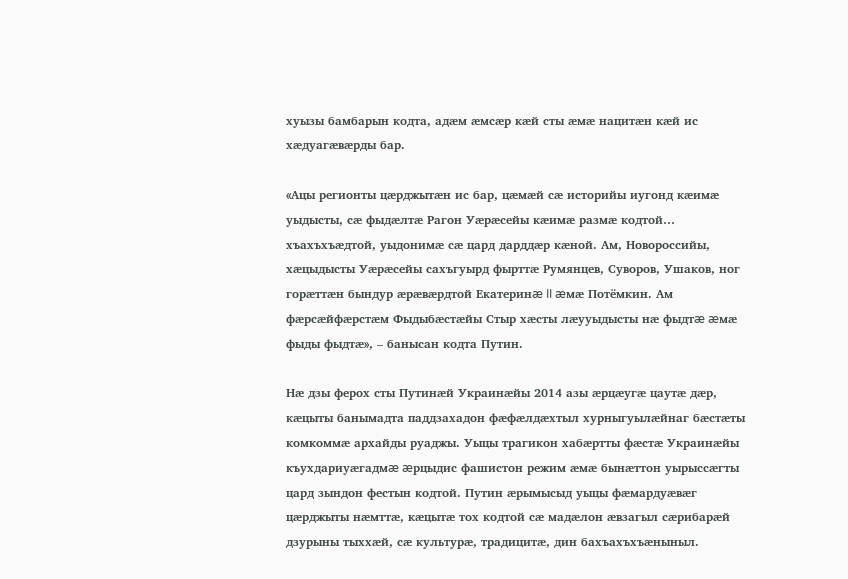хуызы бамбарын кодта, адæм æмсæр кæй сты æмæ нацитæн кæй ис хæдуагæвæрды бар.

«Ацы регионты цæрджытæн ис бар, цæмæй сæ историйы иугонд кæимæ уыдысты, сæ фыдæлтæ Рагон Уæрæсейы кæимæ размæ кодтой… хъахъхъæдтой, уыдонимæ сæ цард дарддæр кæной. Ам, Новороссийы, хæцыдысты Уæрæсейы сахъгуырд фырттæ Румянцев, Суворов, Ушаков, ног горæттæн бындур æрæвæрдтой Екатеринæ II æмæ Потёмкин. Ам фæрсæйфæрстæм Фыдыбæстæйы Стыр хæсты лæууыдысты нæ фыдтæ æмæ фыды фыдтæ», – банысан кодта Путин.

Нæ дзы ферох сты Путинæй Украинæйы 2014 азы æрцæугæ цаутæ дæр, кæцыты банымадта паддзахадон фæфæлдæхтыл хурныгуылæйнаг бæстæты комкоммæ архайды руаджы. Уыцы трагикон хабæртты фæстæ Украинæйы къухдариуæгадмæ æрцыдис фашистон режим æмæ бынæттон уырыссæгты цард зындон фестын кодтой. Путин æрымысыд уыцы фæмардуæвæг цæрджыты нæмттæ, кæцытæ тох кодтой сæ мадæлон æвзагыл сæрибарæй дзурыны тыххæй, сæ культурæ, традицитæ, дин бахъахъхъæныныл.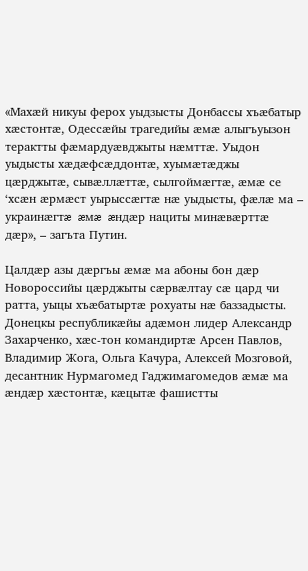«Махæй никуы ферох уыдзысты Донбассы хъæбатыр хæстонтæ, Одессæйы трагедийы æмæ алыгъуызон терактты фæмардуæвджыты нæмттæ. Уыдон уыдысты хæдæфсæддонтæ, хуымæтæджы цæрджытæ, сывæллæттæ, сылгоймæгтæ, æмæ се ‘хсæн æрмæст уырыссæгтæ нæ уыдысты, фæлæ ма – украинæгтæ æмæ æндæр нациты минæвæрттæ дæр», – загъта Путин.

Цалдæр азы дæргъы æмæ ма абоны бон дæр Новороссийы цæрджыты сæрвæлтау сæ цард чи ратта, уыцы хъæбатыртæ рохуаты нæ баззадысты. Донецкы республикæйы адæмон лидер Александр Захарченко, хæс-тон командиртæ Арсен Павлов, Владимир Жога, Ольга Качура, Алексей Мозговой, десантник Нурмагомед Гаджимагомедов æмæ ма æндæр хæстонтæ, кæцытæ фашистты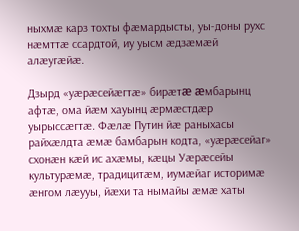ныхмæ карз тохты фæмардысты, уы-доны рухс нæмттæ ссардтой, иу уысм æдзæмæй алæугæйæ.

Дзырд «уæрæсейæгтæ» бирæтæ æмбарынц афтæ, ома йæм хауынц æрмæстдæр уырыссæгтæ. Фæлæ Путин йæ раныхасы райхæлдта æмæ бамбарын кодта, «уæрæсейаг» схонæн кæй ис ахæмы, кæцы Уæрæсейы культурæмæ, традицитæм, иумæйаг историмæ æнгом лæууы, йæхи та нымайы æмæ хаты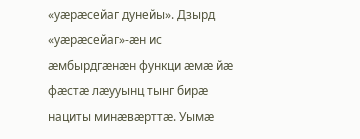«уæрæсейаг дунейы». Дзырд «уæрæсейаг»-æн ис æмбырдгæнæн функци æмæ йæ фæстæ лæууынц тынг бирæ нациты минæвæрттæ. Уымæ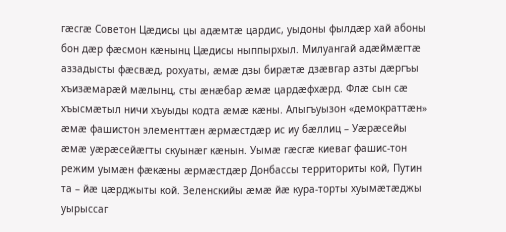гæсгæ Советон Цæдисы цы адæмтæ цардис, уыдоны фылдæр хай абоны бон дæр фæсмон кæнынц Цæдисы ныппырхыл. Милуангай адæймæгтæ аззадысты фæсвæд, рохуаты, æмæ дзы бирæтæ дзæвгар азты дæргъы хъизæмарæй мæлынц, сты æнæбар æмæ цардæфхæрд. Флæ сын сæ хъысмæтыл ничи хъуыды кодта æмæ кæны. Алыгъуызон «демократтæн» æмæ фашистон элементтæн æрмæстдæр ис иу бæллиц – Уæрæсейы æмæ уæрæсейæгты скуынæг кæнын. Уымæ гæсгæ киеваг фашис-тон режим уымæн фæкæны æрмæстдæр Донбассы территориты кой, Путин та – йæ цæрджыты кой. Зеленскийы æмæ йæ кура-торты хуымæтæджы уырыссаг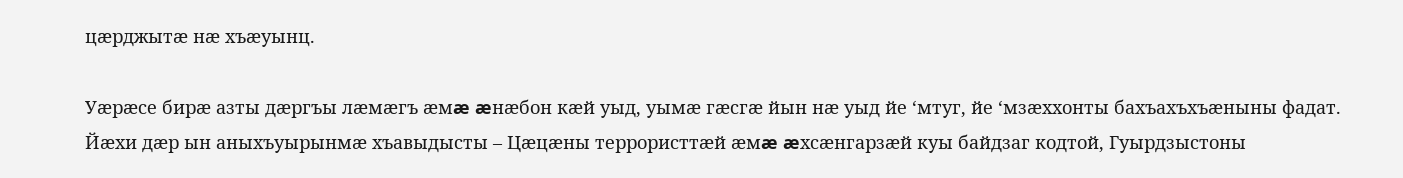цæрджытæ нæ хъæуынц.

Уæрæсе бирæ азты дæргъы лæмæгъ æмæ æнæбон кæй уыд, уымæ гæсгæ йын нæ уыд йе ‘мтуг, йе ‘мзæххонты бахъахъхъæныны фадат. Йæхи дæр ын аныхъуырынмæ хъавыдысты – Цæцæны террористтæй æмæ æхсæнгарзæй куы байдзаг кодтой, Гуырдзыстоны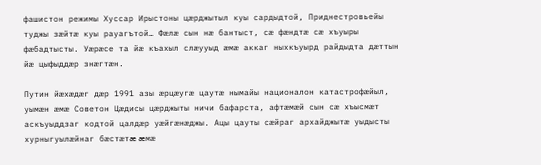фашистон режимы Хуссар Ирыстоны цæрджытыл куы сардыдтой, Приднестровьейы туджы зæйтæ куы рауагътой… Фæлæ сын нæ бантыст, сæ фæндтæ сæ хъуыры фæбадтысты. Уæрæсе та йæ къахыл слæууыд æмæ аккаг ныхкъуырд райдыдта дæттын йæ цыфыддæр знæгтæн.

Путин йæхæдæг дæр 1991 азы æрцæугæ цаутæ нымайы националон катастрофæйыл, уымæн æмæ Советон Цæдисы цæрджыты ничи бафарста, афтæмæй сын сæ хъысмæт аскъуыддзаг кодтой цалдæр уæйгæнæджы. Ацы цауты сæйраг архайджытæ уыдысты хурныгуылæйнаг бæстæтæ æмæ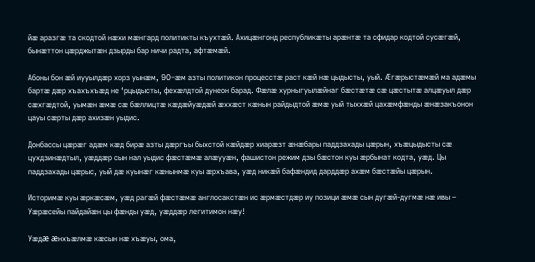йæ аразгæ та скодтой нæхи мæнгард политикты къухтæй. Ахицæнгонд республикæты арæнтæ та сфидар кодтой сусæгæй, бынæттон цæрджытæн дзырды бар ничи радта, афтæмæй.

Абоны бон æй иууылдæр хорз уынæм, 90-æм азты политикон процесстæ раст кæй нæ цыдысты, уый. Æгæрыстæмæй ма адæмы бартæ дæр хъахъхъæд не ‘рцыдысты, фехæлдтой дунеон барад. Фæлæ хурныгуылæйнаг бæстæтæ сæ цæстытæ алцæуыл дæр сæхгæдтой, уымæн æмæ сæ бæллицтæ кæдæйуæдæй æххæст кæнын райдыдтой æмæ уый тыххæй цахæмфæнды æнæзакъонон цауы сæрты дæр ахизæн уыдис.

Донбассы цæрæг адæм кæд бирæ азты дæргъы быхстой кæйдæр хиарæзт æнæбары паддзахады цæрын, хъæцыдысты сæ цухдзинæдтыл, уæддæр сын нал уыдис фæстæмæ алæууæн, фашистон режим дзы бæстон куы æрбынат кодта, уæд. Цы паддзахады цæрыс, уый дæ куынæг кæнынмæ куы æрхъава, уæд никæй бафæндид дарддæр ахæм бæстæйы цæрын.

Историмæ куы æркæсæм, уæд рагæй фæстæмæ англосакстæн ис æрмæстдæр иу позици æмæ сын дугæй-дугмæ нæ ивы –  Уæрæсейы пайдайæн цы фæнды уæд, уæддæр легитимон нæу!

Уæдæ æнхъæлмæ кæсын нæ хъæуы, ома,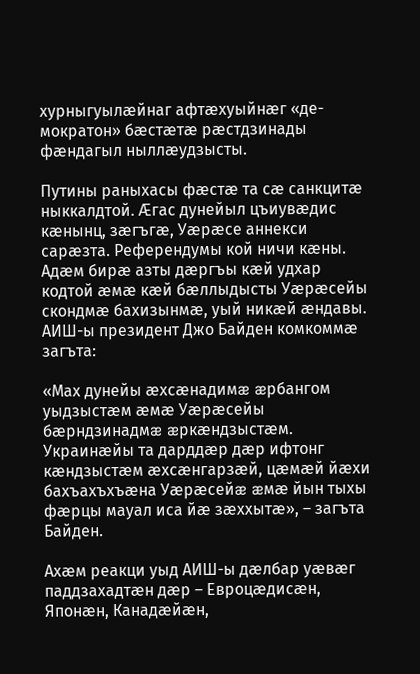хурныгуылæйнаг афтæхуыйнæг «де-мократон» бæстæтæ рæстдзинады фæндагыл ныллæудзысты.

Путины раныхасы фæстæ та сæ санкцитæ ныккалдтой. Æгас дунейыл цъиувæдис кæнынц, зæгъгæ, Уæрæсе аннекси сарæзта. Референдумы кой ничи кæны. Адæм бирæ азты дæргъы кæй удхар кодтой æмæ кæй бæллыдысты Уæрæсейы скондмæ бахизынмæ, уый никæй æндавы. АИШ-ы президент Джо Байден комкоммæ загъта:

«Мах дунейы æхсæнадимæ æрбангом уыдзыстæм æмæ Уæрæсейы бæрндзинадмæ æркæндзыстæм. Украинæйы та дарддæр дæр ифтонг кæндзыстæм æхсæнгарзæй, цæмæй йæхи бахъахъхъæна Уæрæсейæ æмæ йын тыхы фæрцы мауал иса йæ зæххытæ», – загъта Байден.

Ахæм реакци уыд АИШ-ы дæлбар уæвæг паддзахадтæн дæр – Евроцæдисæн, Японæн, Канадæйæн,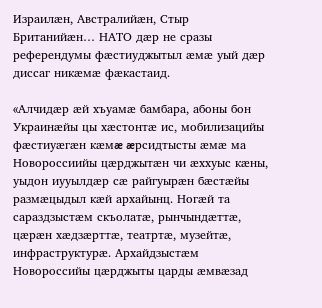Израилæн, Австралийæн, Стыр Британийæн… НАТО дæр не сразы референдумы фæстиуджытыл æмæ уый дæр диссаг никæмæ фæкастаид.

«Алчидæр æй хъуамæ бамбара, абоны бон Украинæйы цы хæстонтæ ис, мобилизацийы фæстиуæгæн кæмæ æрсидтысты æмæ ма Новороссиийы цæрджытæн чи æххуыс кæны, уыдон иууылдæр сæ райгуырæн бæстæйы размæцыдыл кæй архайынц. Ногæй та сараздзыстæм скъолатæ, рынчындæттæ, цæрæн хæдзæрттæ, театртæ, музейтæ, инфраструктурæ. Архайдзыстæм Новороссийы цæрджыты царды æмвæзад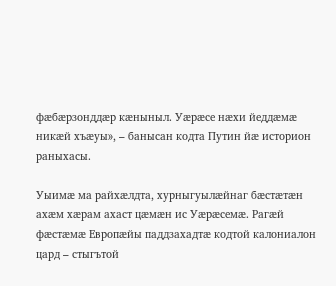фæбæрзонддæр кæныныл. Уæрæсе нæхи йеддæмæ никæй хъæуы», – банысан кодта Путин йæ историон раныхасы.

Уыимæ ма райхæлдта, хурныгуылæйнаг бæстæтæн ахæм хæрам ахаст цæмæн ис Уæрæсемæ. Рагæй фæстæмæ Европæйы паддзахадтæ кодтой калониалон цард – стыгътой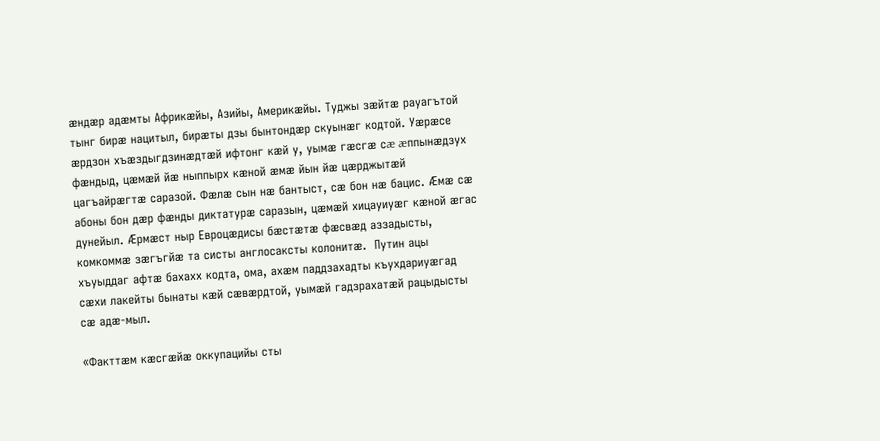æндæр адæмты Африкæйы, Азийы, Америкæйы. Туджы зæйтæ рауагътой тынг бирæ нацитыл, бирæты дзы бынтондæр скуынæг кодтой. Уæрæсе æрдзон хъæздыгдзинæдтæй ифтонг кæй у, уымæ гæсгæ сæ æппынæдзух фæндыд, цæмæй йæ ныппырх кæной æмæ йын йæ цæрджытæй цагъайрæгтæ саразой. Фæлæ сын нæ бантыст, сæ бон нæ бацис. Ӕмæ сæ абоны бон дæр фæнды диктатурæ саразын, цæмæй хицауиуæг кæной æгас дунейыл. Ӕрмæст ныр Евроцæдисы бæстæтæ фæсвæд аззадысты, комкоммæ зæгъгйæ та систы англосаксты колонитæ.  Путин ацы хъуыддаг афтæ бахахх кодта, ома, ахæм паддзахадты къухдариуæгад сæхи лакейты бынаты кæй сæвæрдтой, уымæй гадзрахатæй рацыдысты сæ адæ-мыл.

«Факттæм кæсгæйæ оккупацийы сты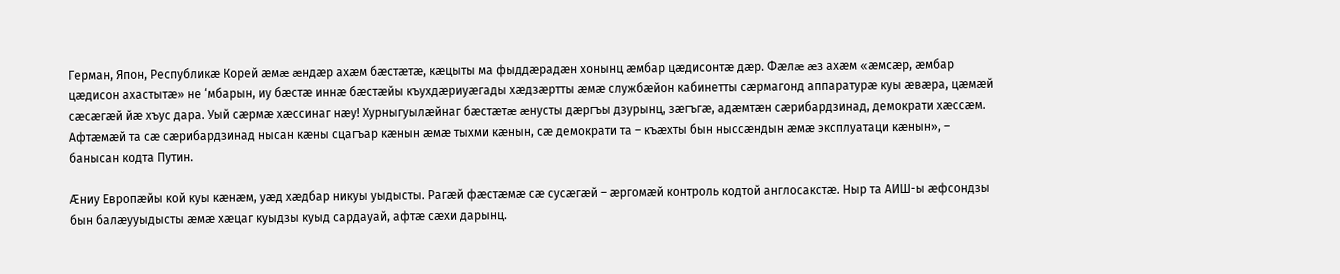Герман, Япон, Республикæ Корей æмæ æндæр ахæм бæстæтæ, кæцыты ма фыддæрадæн хонынц æмбар цæдисонтæ дæр. Фæлæ æз ахæм «æмсæр, æмбар цæдисон ахастытæ» не ‘мбарын, иу бæстæ иннæ бæстæйы къухдæриуæгады хæдзæртты æмæ службæйон кабинетты сæрмагонд аппаратурæ куы æвæра, цæмæй сæсæгæй йæ хъус дара. Уый сæрмæ хæссинаг нæу! Хурныгуылæйнаг бæстæтæ æнусты дæргъы дзурынц, зæгъгæ, адæмтæн сæрибардзинад, демократи хæссæм. Афтæмæй та сæ сæрибардзинад нысан кæны сцагъар кæнын æмæ тыхми кæнын, сæ демократи та – къæхты бын ныссæндын æмæ эксплуатаци кæнын», – банысан кодта Путин.

Ӕниу Европæйы кой куы кæнæм, уæд хæдбар никуы уыдысты. Рагæй фæстæмæ сæ сусæгæй – æргомæй контроль кодтой англосакстæ. Ныр та АИШ-ы æфсондзы бын балæууыдысты æмæ хæцаг куыдзы куыд сардауай, афтæ сæхи дарынц.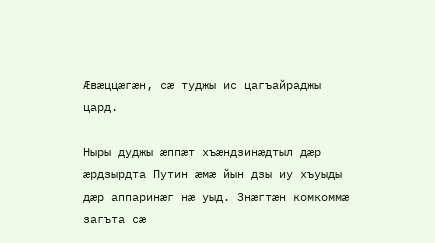Æвæццæгæн, сæ туджы ис цагъайраджы цард.

Ныры дуджы æппæт хъæндзинæдтыл дæр æрдзырдта Путин æмæ йын дзы иу хъуыды дæр аппаринæг нæ уыд. Знæгтæн комкоммæ загъта сæ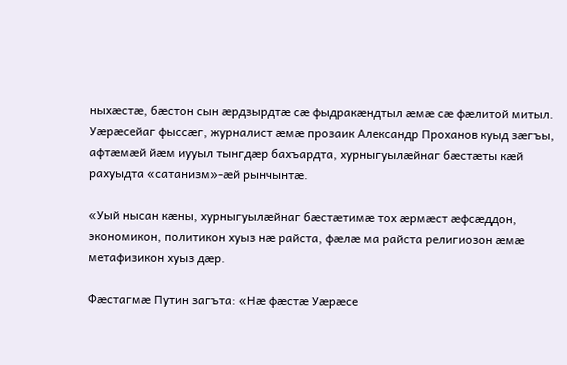ныхæстæ, бæстон сын æрдзырдтæ сæ фыдракæндтыл æмæ сæ фæлитой митыл. Уæрæсейаг фыссæг, журналист æмæ прозаик Александр Проханов куыд зæгъы, афтæмæй йæм иууыл тынгдæр бахъардта, хурныгуылæйнаг бæстæты кæй рахуыдта «сатанизм»-æй рынчынтæ.

«Уый нысан кæны, хурныгуылæйнаг бæстæтимæ тох æрмæст æфсæддон, экономикон, политикон хуыз нæ райста, фæлæ ма райста религиозон æмæ метафизикон хуыз дæр.

Фæстагмæ Путин загъта: «Нæ фæстæ Уæрæсе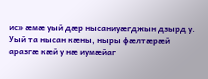ис» æмæ уый дæр нысаниуæгджын дзырд у. Уый та нысан кæны, ныры фæлтæрæй аразгæ кæй у нæ иумæйаг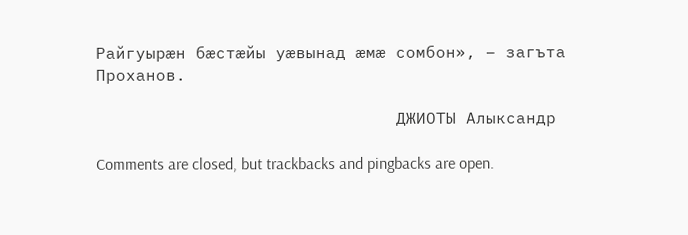Райгуырæн бæстæйы уæвынад æмæ сомбон», – загъта Проханов.

                              ДЖИОТЫ Алыксандр

Comments are closed, but trackbacks and pingbacks are open.